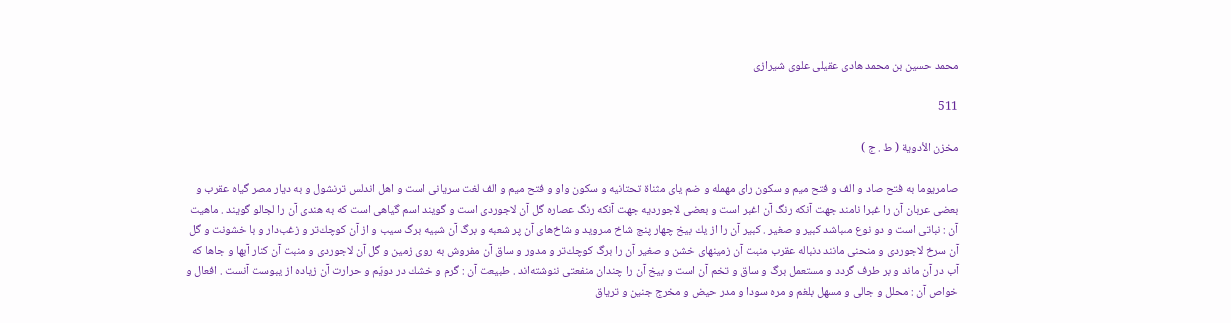محمد حسين بن محمد هادى عقيلى علوى شيرازى

511

مخزن الأدوية ( ط . ج )

صامريوما به فتح صاد و الف و فتح ميم و سكون راى مهمله و ضم ياى مثناة تحتانيه و سكون واو و فتح ميم و الف لغت سريانى است و اهل اندلس ترنشول و به ديار مصر گياه عقرب و بعضى عربان آن را غبرا نامند جهت آنكه رنگ آن اغبر است و بعضى لاجورديه جهت آنكه رنگ عصاره گل آن لاجوردى است و گويند اسم گياهى است كه به هندى آن را لجالو گويند . ماهيت آن : نباتى است و دو نوع مىباشد كبير و صغير . كبير آن را از يك بيخ چهار پنج شاخ مىرويد و شاخ‌هاى آن پر شعبه و برگ آن شبيه برگ سيب و از آن كوچك‌تر و زغب‌دار و با خشونت و گل آن سرخ لاجوردى و منحنى مانند دنباله عقرب منبت آن زمينهاى خشن و صغير آن را برگ كوچك‌تر و مدور و ساق آن مفروش به روى زمين و گل آن لاجوردى و منبت آن كنار آبها و جاها كه آب در آن ماند و بر طرف گردد و مستعمل برگ و ساق و تخم آن است و بيخ آن را چندان منفعتى ننوشته‌اند . طبيعت آن : گرم و خشك در دويّم و حرارت آن زياده از يبوست آنست . افعال و خواص آن : محلل و جالى و مسهل بلغم و مره سودا و مدر حيض و مخرج جنين و ترياق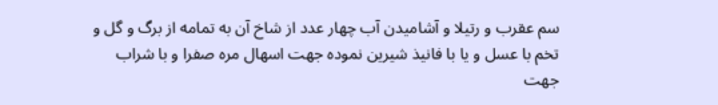سم عقرب و رتيلا و آشاميدن آب چهار عدد از شاخ آن به تمامه از برگ و گل و تخم با عسل و يا با فانيذ شيرين نموده جهت اسهال مره صفرا و با شراب جهت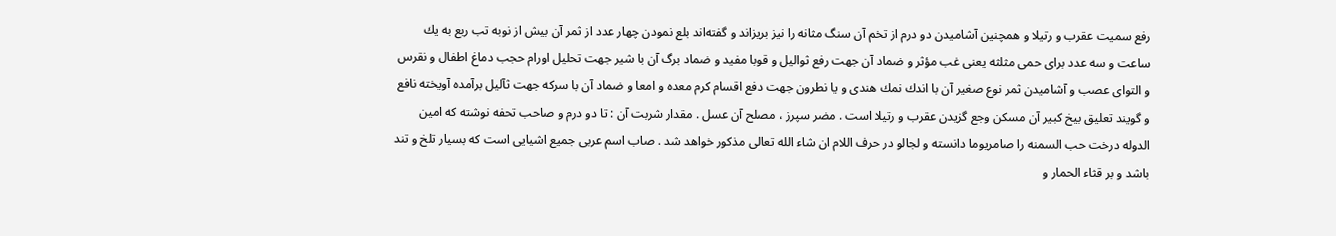رفع سميت عقرب و رتيلا و همچنين آشاميدن دو درم از تخم آن سنگ مثانه را نيز بريزاند و گفته‌اند بلع نمودن چهار عدد از ثمر آن بيش از نوبه تب ربع به يك ساعت و سه عدد براى حمى مثلثه يعنى غب مؤثر و ضماد آن جهت رفع ثواليل و قوبا مفيد و ضماد برگ آن با شير جهت تحليل اورام حجب دماغ اطفال و نقرس و التواى عصب و آشاميدن ثمر نوع صغير آن با اندك نمك هندى و يا نطرون جهت دفع اقسام كرم معده و امعا و ضماد آن با سركه جهت ثآليل برآمده آويخته نافع و گويند تعليق بيخ كبير آن مسكن وجع گزيدن عقرب و رتيلا است . مضر سپرز ، مصلح آن عسل . مقدار شربت آن : تا دو درم و صاحب تحفه نوشته كه امين الدوله درخت حب السمنه را صامريوما دانسته و لجالو در حرف اللام ان شاء الله تعالى مذكور خواهد شد . صاب اسم عربى جميع اشيايى است كه بسيار تلخ و تند باشد و بر قثاء الحمار و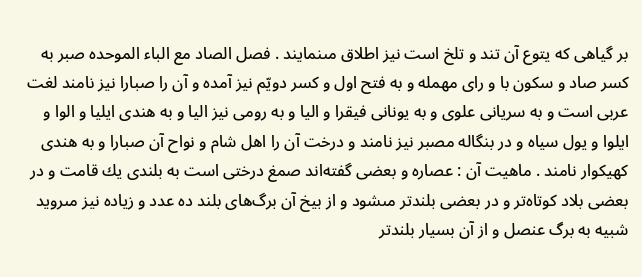بر گياهى كه يتوع آن تند و تلخ است نيز اطلاق مىنمايند . فصل الصاد مع الباء الموحده صبر به كسر صاد و سكون با و راى مهمله و به فتح اول و كسر دويّم نيز آمده و آن را صبارا نيز نامند لغت عربى است و به سريانى علوى و به يونانى فيقرا و اليا و به رومى نيز اليا و به هندى ايليا و الوا و ايلوا و يول سياه و در بنگاله مصبر نيز نامند و درخت آن را اهل شام و نواح آن صبارا و به هندى كهيكوار نامند . ماهيت آن : عصاره و بعضى گفته‌اند صمغ درختى است به بلندى يك قامت و در بعضى بلاد كوتاه‌تر و در بعضى بلندتر مىشود و از بيخ آن برگ‌هاى بلند ده عدد و زياده نيز مىرويد شبيه به برگ عنصل و از آن بسيار بلندتر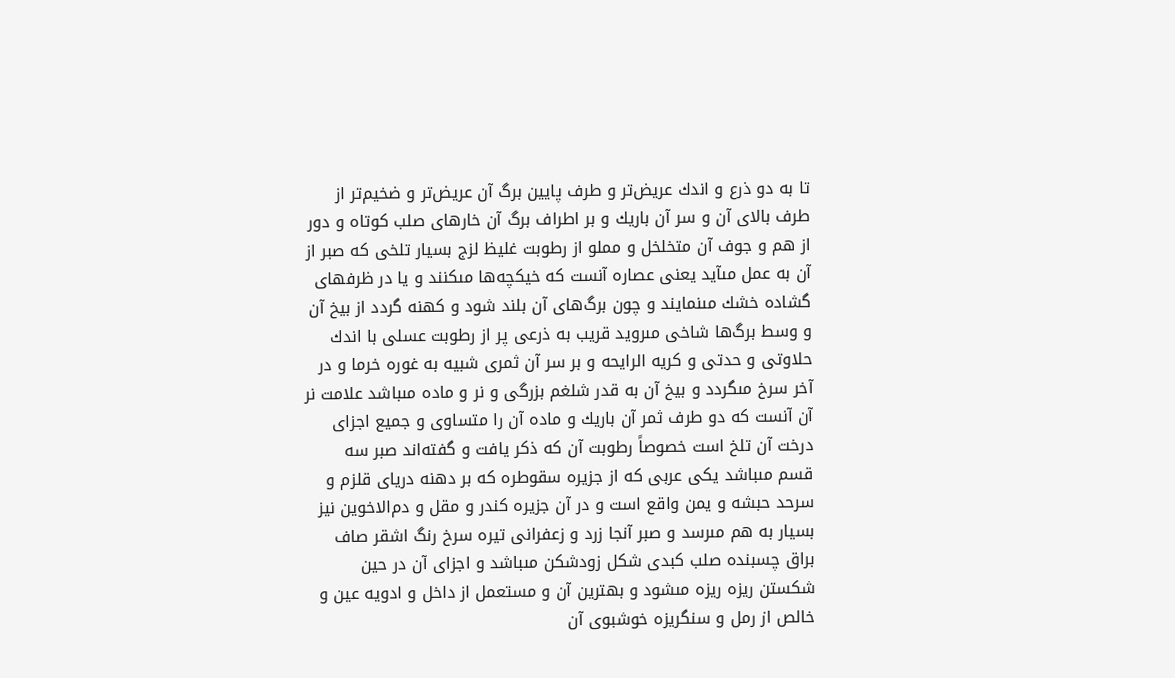تا به دو ذرع و اندك عريض‌تر و طرف پايين برگ آن عريض‌تر و ضخيم‌تر از طرف بالاى آن و سر آن باريك و بر اطراف برگ آن خارهاى صلب كوتاه و دور از هم و جوف آن متخلخل و مملو از رطوبت غليظ لزج بسيار تلخى كه صبر از آن به عمل مىآيد يعنى عصاره آنست كه خيكچه‌ها مىكنند و يا در ظرفهاى گشاده خشك مىنمايند و چون برگ‌هاى آن بلند شود و كهنه گردد از بيخ آن و وسط برگ‌ها شاخى مىرويد قريب به ذرعى پر از رطوبت عسلى با اندك حلاوتى و حدتى و كريه الرايحه و بر سر آن ثمرى شبيه به غوره خرما و در آخر سرخ مىگردد و بيخ آن به قدر شلغم بزرگى و نر و ماده مىباشد علامت نر آن آنست كه دو طرف ثمر آن باريك و ماده آن را متساوى و جميع اجزاى درخت آن تلخ است خصوصاً رطوبت آن كه ذكر يافت و گفته‌اند صبر سه قسم مىباشد يكى عربى كه از جزيره سقوطره كه بر دهنه درياى قلزم و سرحد حبشه و يمن واقع است و در آن جزيره كندر و مقل و دم‌الاخوين نيز بسيار به هم مىرسد و صبر آنجا زرد و زعفرانى تيره سرخ رنگ اشقر صاف براق چسبنده صلب كبدى شكل زودشكن مىباشد و اجزاى آن در حين شكستن ريزه ريزه مىشود و بهترين آن و مستعمل از داخل و ادويه عين و خالص از رمل و سنگريزه خوشبوى آن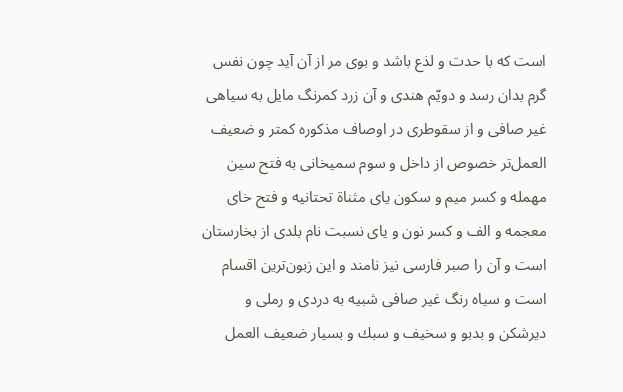است كه با حدت و لذع باشد و بوى مر از آن آيد چون نفس گرم بدان رسد و دويّم هندى و آن زرد كمرنگ مايل به سياهى غير صافى و از سقوطرى در اوصاف مذكوره كمتر و ضعيف العمل‌تر خصوص از داخل و سوم سميخانى به فتح سين مهمله و كسر ميم و سكون ياى مثناة تحتانيه و فتح خاى معجمه و الف و كسر نون و ياى نسبت نام بلدى از بخارستان است و آن را صبر فارسى نيز نامند و اين زبون‌ترين اقسام است و سياه رنگ غير صافى شبيه به دردى و رملى و ديرشكن و بدبو و سخيف و سبك و بسيار ضعيف العمل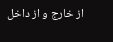از خارج و از داخل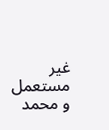غير مستعمل و محمد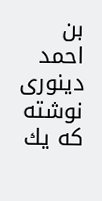بن احمد دينورى نوشته كه يك